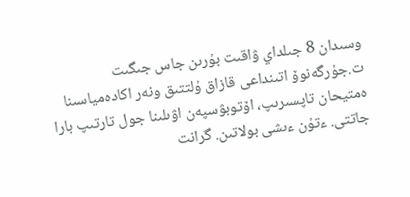وسىدان 8 جىلداي ۋاقىت بۇرىن جاس جىگىت ت.جۇرگەنوۆ اتىنداعى قازاق ۇلتتىق ونەر اكادەمياسىنا ەمتيحان تاپسىرىپ، اۆتوبۋسپەن اۋىلىنا جول تارتىپ بارا جاتتى. ءتۇن ءىشى بولاتىن. گرانت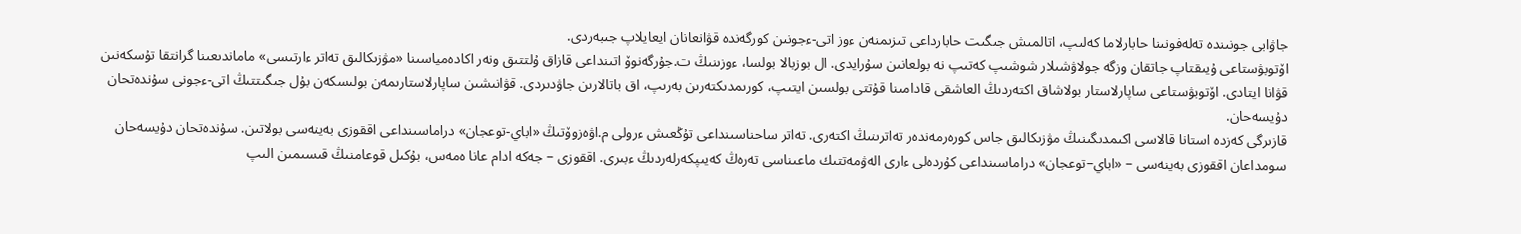جاۋابى جونىندە تەلەفونىنا حابارلاما كەلىپ، اتالمىش جىگىت حابارداعى تىزىمنەن ءوز اتى-ءجونىن كورگەندە قۋانعانان ايعايلاپ جىبەردى.
اۆتوبۋستاعى ۇيىقتاپ جاتقان وزگە جولاۋشىلار شوشىپ كەتىپ نە بولعانىن سۇرايدى. ال بوزبالا بولسا، ءوزىنىڭ ت.جۇرگەنوۆ اتىنداعى قازاق ۇلتتىق ونەر اكادەمياسىنا «مۋزىكالىق تەاتر ءارتىسى» ماماندىعىنا گرانتقا تۇسكەنىن قۋانا ايتادى. اۆتوبۋستاعى ساپارلاستار بولاشاق اكتەردىڭ العاشقى قادامىنا قۇتتى بولسىن ايتىپ، كورىمدىكتەرىن بەرىپ، اق باتالارىن جاۋدىردى. قۋانىشىن ساپارلاستارىمەن بولىسكەن بۇل جىگىتتىڭ اتى-ءجونى سۇندەتحان دۇيسەحان.
قازىرگى كەزدە استانا قالاسى اكىمدىگىنىڭ مۋزىكالىق جاس كورەرمەندەر تەاترىنىڭ اكتەرى. تەاتر ساحناسىنداعى تۇڭعىش ءرولى م.اۋەزوۆتىڭ «اباي-توعجان» دراماسىنداعى اققوزى بەينەسى بولاتىن. سۇندەتحان دۇيسەحان سومداعان اققوزى بەينەسى – «اباي–توعجان» دراماسىنداعى كۇردەلى ءارى الەۋمەتتىك ماعىناسى تەرەڭ كەيىپكەرلەردىڭ ءبىرى. اققوزى – جەكە ادام عانا ەمەس، بۇكىل قوعامنىڭ قىسىمىن الىپ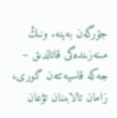جۇرگەن بەينە. ونىڭ مىنەزىندەگى قاتالدىق – جەكە قاسيەتتەن گورى، زامان تالابىنان تۋعان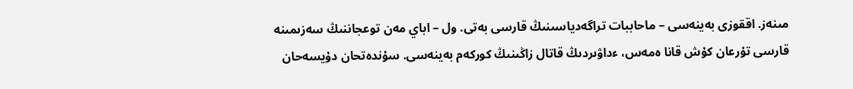مىنەز. اققوزى بەينەسى – ماحاببات تراگەدياسىنىڭ قارسى بەتى. ول – اباي مەن توعجاننىڭ سەزىمىنە قارسى تۇرعان كۇش قانا ەمەس، ءداۋىردىڭ قاتال زاڭىنىڭ كوركەم بەينەسى. سۇندەتحان دۇيسەحان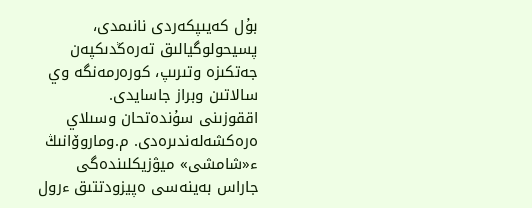بۇل كەيىپكەردى نانىمدى، پسيحولوگيالىق تەرەڭدىكپەن جەتكىزە وتىرىپ، كورەرمەنگە وي سالاتىن وبراز جاسايدى.
اققوزىنى سۇندەتحان وسىلاي ەرەكشەلەندىرەدى. م.وماروۆانىڭ ء«شامشى» ميۋزيكلىندەگى جاراس بەينەسى ەپيزودتتىق ءرول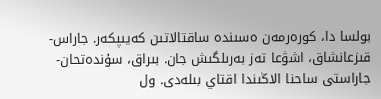بولسا دا، كورەرمەن ەسىندە ساقتالاتىن كەيىپكەر. جاراس-قىزعانشاق، اشۋعا تەز بەرىلگىش جان. بىراق، سۇندەتحان-جاراستى ساحنا الاڭىندا اقتاي بىلەدى. ول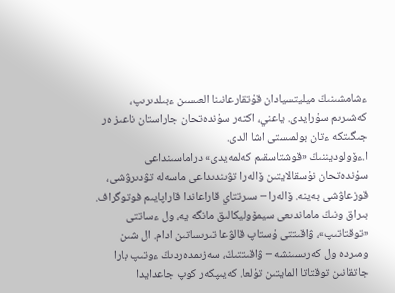ءشامشىنىڭ ميليتسيادان قۇتقارعانىنا العىسىن ءبىلدىرىپ، كەشىرىم سۇرايدى. ياعني، اكتەر سۇندەتحان جاراستان ناعىز ەر جىگىتكە ءتان بولمىستى اشا الدى.
ا.ءۆولوديننىڭ «قوشتاسقىم كەلمەيدى» دراماسىنداعى سۇندەتحان نۇسقالايتىن ۆالەرا تۋىندىداعى ماسەلە تۋدىرۋشى، قوزعاۋشى بەينە. ۆالەرا – سىرتتاي قاراعاندا قاراپايىم فوتوگراف. بىراق ونىڭ ماماندىعى سيمۆوليكالىق مانگە يە، ول ءساتتى «توقتاتىپ»، ۋاقىتتى ۇستاپ قالۋعا تىرىساتىن ادام. ال شىن ومىردە ول كەرىسىنشە – ۋاقىتتىڭ، سەزىمدەردىڭ ءوتىپ بارا جاتقانىن توقتاتا المايتىن تۇلعا. كەيىپكەر كوپ جاعدايدا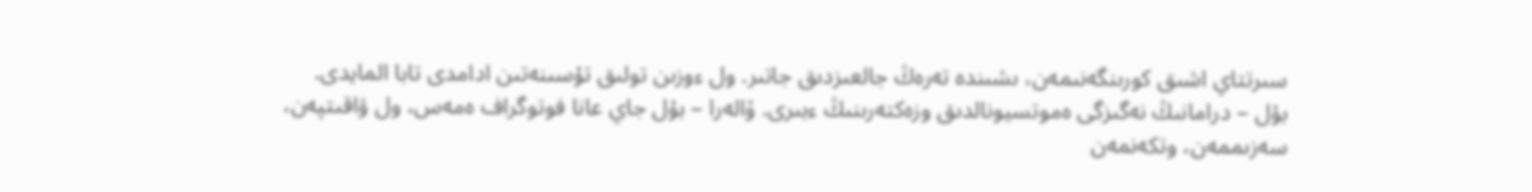سىرتتاي اشىق كورىنگەنىمەن، ىشىندە تەرەڭ جالعىزدىق جاتىر. ول ءوزىن تولىق تۇسىنەتىن ادامدى تابا المايدى.
بۇل – درامانىڭ نەگىزگى ەموتسيونالدىق وزەكتەرىنىڭ ءبىرى. ۆالەرا – بۇل جاي عانا فوتوگراف ەمەس، ول ۋاقىتپەن، سەزىممەن، وتكەنمەن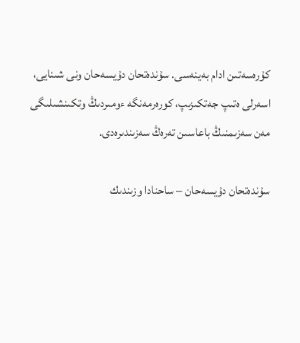كۇرەسەتىن ادام بەينەسى. سۇندەتحان دۇيسەحان ونى شىنايى، اسەرلى ەتىپ جەتكىزىپ، كورەرمەنگە ءومىردىڭ وتكىنشىلىگى مەن سەزىمنىڭ باعاسىن تەرەڭ سەزىندىرەدى.

سۇندەتحان دۇيسەحان – ساحنادا وزىندىك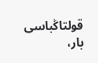قولتاڭباسى بار،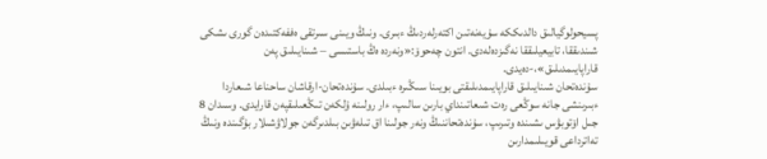پسيحولوگيالىق دالدىككە سۇيەنەتىن اكتەرلەردىڭ ءبىرى. ونىڭ ويىنى سىرتقى ەففەكتىدەن گورى ىشكى شىندىققا، تابيعيلىققا نەگىزدەلەدى. انتون چەحوۆ:«ونەردە ەڭ باستىسى – شىنايىلىق پەن قاراپايىمدىلىق»،-دەيدى.
سۇندەتحان شىنايىلىق قاراپايىمدىلىقتى بويىنا سىڭىرە ءبىلدى. سۇندەتحان-ارقاشان ساحناعا شىعاردا ءبىرىنشى جانە سوڭعى رەت شىعاتىنداي بارىن سالىپ، ءار رولىنە ۇلكەن تىڭعىلىقپەن قارايدى. وسىدان 8 جىل اۆتوبۋس ىشىندە وتىرىپ، سۇندەتحاننىڭ ونەر جولىنا اق تىلەۋىن بىلدىرگەن جولاۋشىلار بۇگىندە ونىڭ تەاترداعى قويىلىمدارىن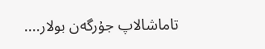تاماشالاپ جۇرگەن بولار....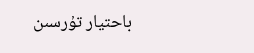باحتيار تۇرسىن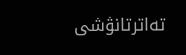تەاترتانۋشى